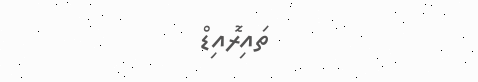ތައިރޮއިޑް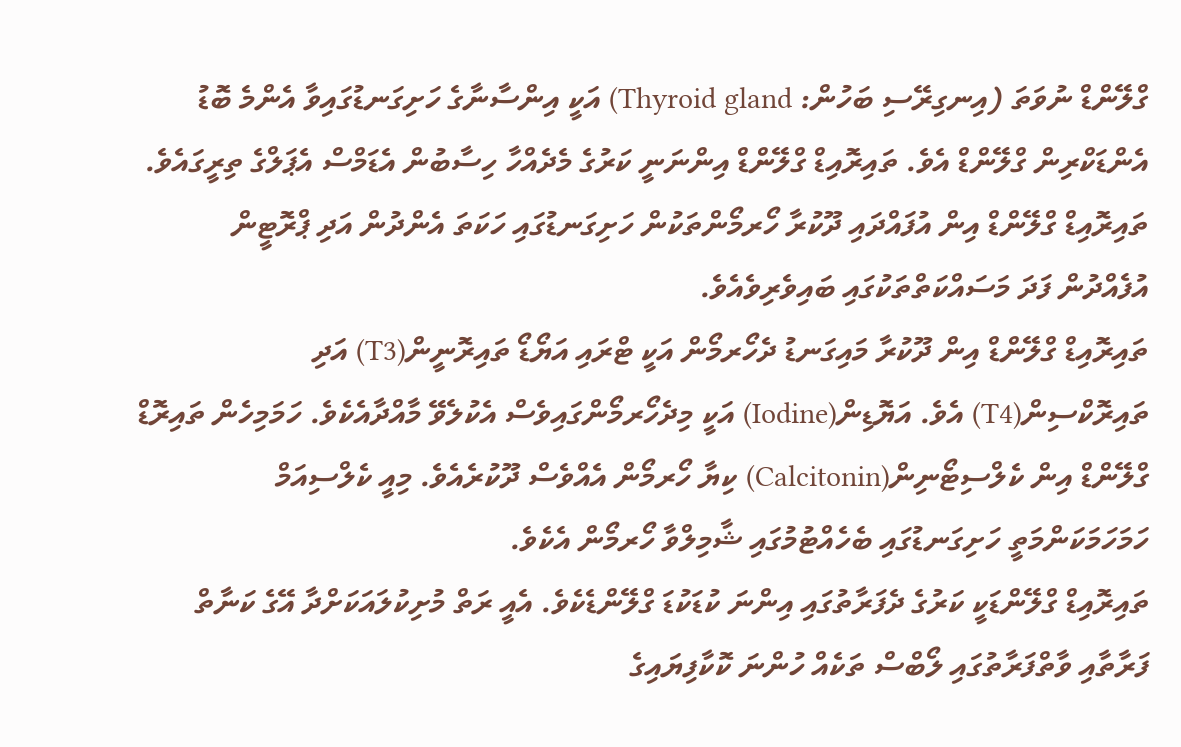ގްލޭންޑް ނުވަތަ (އިނގިރޭސި ބަހުން: Thyroid gland) އަކީ އިންސާނާގެ ހަށިގަނޑުގައިވާ އެންމެ ބޮޑު އެންޑަކްރިން ގްލޭންޑް އެވެ. ތައިރޮއިޑް ގްލޭންޑް އިންނަނީ ކަރުގެ މެދެއްހާ ހިސާބުން އެޑަމްސް އެޕަލްގެ ތިރީގައެވެ. ތައިރޮއިޑް ގްލޭންޑް އިން އުފައްދައި ދޫކުރާ ހޯރމޯންތަކުން ހަށިގަނޑުގައި ހަކަތަ އެންދުން އަދި ޕްރޮޓީން އުފެއްދުން ފަދަ މަސައްކަތްތަކުގައި ބައިވެރިވެއެވެ.
ތައިރޮއިޑް ގްލޭންޑް އިން ދޫކުރާ މައިގަނޑު ދެހޯރމޯން އަކީ ޓްރައި އަޔޯޑޯ ތައިރޮނީން(T3) އަދި ތައިރޮކްސިން(T4) އެވެ. އަޔޮޑިން(Iodine) އަކީ މިދެހޯރމޯންގައިވެސް އެކުލެވޭ މާއްދާއެކެވެ. ހަމަމިހެން ތައިރޮޑް ގްލޭންޑް އިން ކެލްސިޓޯނިން(Calcitonin) ކިޔާ ހޯރމޯން އެއްވެސް ދޫކުރެއެވެ. މިއީ ކެލްސިއަމް ހަމަހަމަކަންމަތީ ހަށިގަނޑުގައި ބެހެއްޓުމުގައި ޝާމިލްވާ ހޯރމޯން އެކެވެ.
ތައިރޮއިޑް ގްލޭންޑަކީ ކަރުގެ ދެފަރާތުގައި އިންނަ ކުޑަކުޑަ ގްލޭންޑެކެވެ. އެއީ ރަތް މުށިކުލައަކަށްދާ އޭގެ ކަނާތް ފަރާތާއި ވާތްފަރާތުގައި ލޯބްސް ތަކެއް ހުންނަ ކޮކާފިޔައިގެ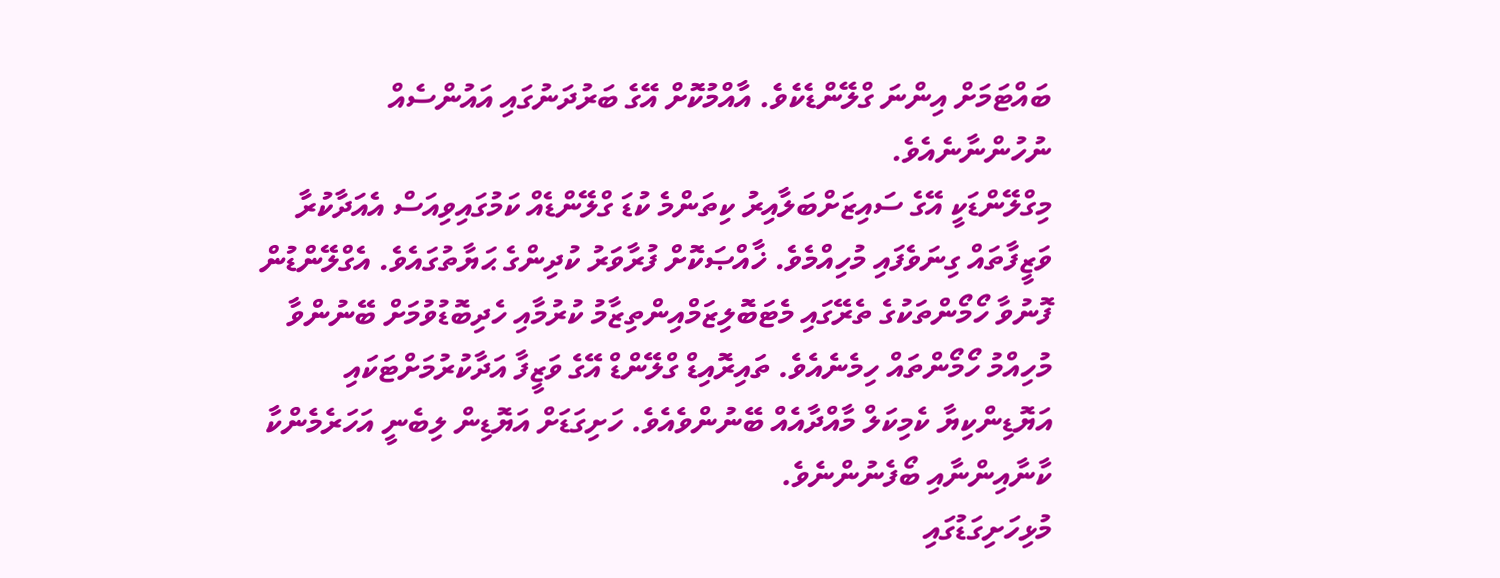ބައްޓަމަށް އިންނަ ގްލޭންޑެކެވެ. އާއްމުކޮށް އޭގެ ބަރުދަނުގައި އައުންސެއް ނުހުންނާނެއެވެ.
މިގްލޭންޑަކީ އޭގެ ސައިޒަށްބަލާއިރު ކިތަންމެ ކުޑަ ގްލޭންޑެއް ކަމުގައިވިއަސް އެއަދާކުރާ ވަޒީފާތައް ގިނަވެފައި މުހިއްމެވެ. ޚާއްޞަކޮށް ފުރާވަރު ކުދިންގެ ޙަޔާތުގައެވެ. އެގްލޭންޑުން ފޮނުވާ ހޯމޯންތަކުގެ ތެރޭގައި މެޓަބޮލިޒަމްއިންތިޒާމު ކުރުމާއި ހެދިބޮޑުވުމަށް ބޭނުންވާ މުހިއްމު ހޯމޯންތައް ހިމެނެއެވެ. ތައިރޮއިޑް ގްލޭންޑް އޭގެ ވަޒީފާ އަދާކުރުމަށްޓަކައި އަޔޮޑިންކިޔާ ކެމިކަލް މާއްދާއެއް ބޭނުންވެއެވެ. ހަށިގަޑަށް އަޔޮޑިން ލިބެނީ އަހަރެމެންކާ ކާނާއިންނާއި ބޯފެނުންނެވެ.
މުޅިހަށިގަޑުގައި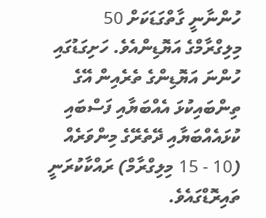ހުންނާނީ ގާތްގަޑަކަށް 50 މިލިގްރާމްގެ އަޔޮޑިންއެވެ. ހަށިގަޑުގައި ހުންނަ އަޔޮޑިންގެ ތެރެއިން އޭގެ ތިންބައިކުޅަ އެއްބަޔާއި ފަސްބައި ކުޅައެއްބަޔާއި ދޭތެރޭގެ މިންވަރެއް (10 - 15 މިލިގްރާމް) ރައްކާކުރަނީ ތައިރޮޑްގައެވެ.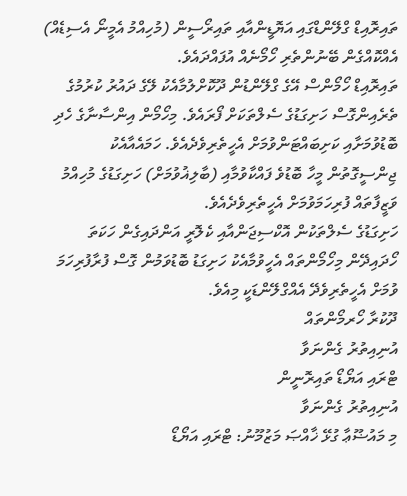ތައިރޮއިޑް ގްލޭންޑްގައި އަޔޮޑީންއާއި ތައިރޯސީން (މުހިއްމު އެމީނޯ އެސިޑެއް) އެއްކޮއްގެން ބޭނުންތެރި ހޯމޯނެއް އުފައްދައެވެ.
ތައިރޮއިޑް ހޯމޯންސް އޭގެ ގްލޭންޑުން ދޫކޮށްލުމާއެކު ލޭގެ ދައުރު ކުރުމުގެ ތެރެއިންގޮސް ހަށިގަޑުގެ ސެލްތަކަށް ފޯރައެވެ. މިހޯމޯން އިންސާނާގެ ހެދި ބޮޑުވުމަށާއި ކަށިބައްޓަންވުމަށް އެހީތެރިވެދެއެވެ. ހަމައެއާއެކު ޖިންސީގޮތުން މީހާ ބޮޑުވެ ފައްކާވުމާއި (ބާލިޣުވުމަށް) ހަށިގަޑުގެ މުހިއްމު ވަޒީފާތައް ފުރިހަމަވުމަށް އެހީތެރިވެދެއެވެ.
ހަށިގަޑުގެ ސެލްތަކުން އޮކްސިޖަންއާއި ކެލޮރީ އަންދައިގެން ހަކަތަ ހޯދައިދޭން މިހޯމޯންތައް އެހީވުމާއެކު ހަށިގަޑު ބޮޑުވަމުން ގޮސް ފުރާފުރިހަމަ ވުމަށް އެހީތެރިވެދޭ އެއްގްލޭންޑަކީ މިއެވެ.
ދޫކުރާ ހޯރމޯންތައް
އުނިއިތުރު ގެންނަވާ
ޓްރައި އަޔޯޑޯ ތައިރޮނީން
އުނިއިތުރު ގެންނަވާ
މި މައުޟޫޢާ ގުޅޭ ޚާއްޞަ މަޒުމޫނު: ޓްރައި އަޔޯޑޯ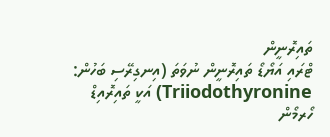ތައިރޮނީން
ޓްރައި އަޔޯޑޯ ތައިރޮނީން ނުވަތަ (އިނގިރޭސި ބަހުން: Triiodothyronine) އަކީ ތައިރޮއިޑް ހޯރމޯން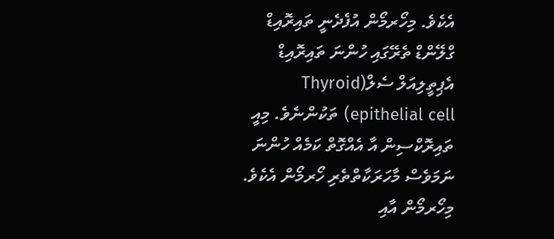އެކެވެ. މިހޯރމޯން އުފެދެނީ ތައިރޮއިޑް ގްލޭންޑް ތެރޭގައި ހުންނަ ތައިރޮއިޑް އެޕިތީލިއަލް ސެލް(Thyroid epithelial cell) ތަކުންނެވެ. މިއީ ތައިރޮކްސިން އާ އެއްގޮތް ކަމެއް ހުންނަ ނަމަވެސް މާހަރަކާތްތެރި ހޯރމޯން އެކެވެ. މިހޯރމޯން އާއި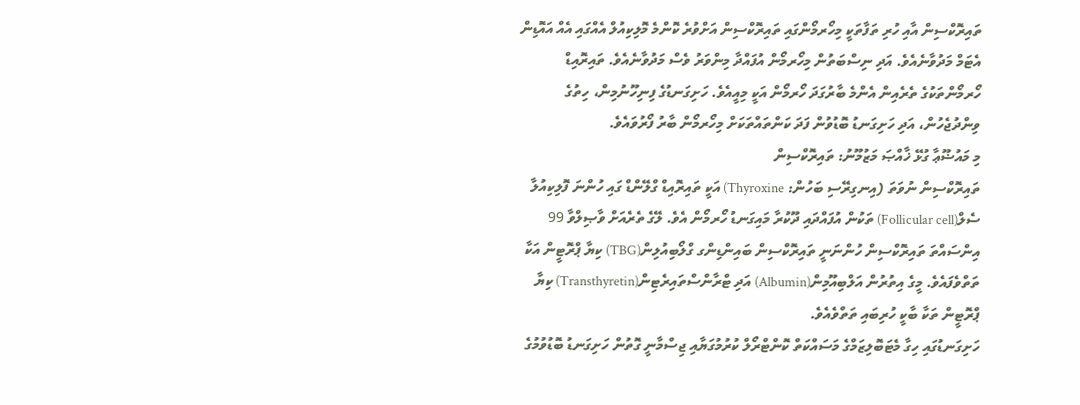ތައިރޮކްސިން އާއި ހުރި ތަފާތަކީ މިހޯރމޯންގައި ތައިރޮކްސިން އަށްވުރެ ކޮންމެ މޮލިކިއުލް އެއްގައި އެއް އައޮޑިން އެޓަމް މަދުވާނެއެވެ. އަދި ނިސްބަތުން މިހޯރމޯން އުފައްދާ މިންވަރު ވެސް މަދުވާނެއެވެ. ތައިރޮއިޑް ހޯރމޯންތަކުގެ ތެރެއިން އެންމެ ބާރުގަދަ ހޯރމޯން އަކީ މިއީއެވެ. ހަށިގަނޑުގެ ފިނިހޫނުމިން، ހިތުގެ ވިންދުޖެހުން، އަދި ހަށިގަނޑު ބޮޑުވުން ފަދަ ކަންތައްތަކަށް މިހޯރމޯން ބާރު ފޯރުވައެވެ.
މި މައުޟޫޢާ ގުޅޭ ޚާއްޞަ މަޒުމޫނު: ތައިރޮކްސިން
ތައިރޮކްސިން ނުވަތަ (އިނގިރޭސި ބަހުން: Thyroxine) އަކީ ތައިރޮއިޑް ގްލޭންޑް ގައި ހުންނަ ފޮލިކިއުލާ ސެލް(Follicular cell) ތަކުން އުފައްދައި ދޫކުރާ މައިގަނޑު ހޯރމޯން އެވެ. ލޭގެ ތެރެއަށް ވާޞިލްވާ 99 އިންސައްތަ ތައިރޮކްސިން ހުންނަނީ ތައިރޮކްސިން ބައިންޑިންގ ގްލޯބިއުލިން(TBG) ކިޔާ ޕްރޮޓީން އަކާ ތަތްވެފައެވެ. މީގެ އިތުރުން އަލްބިއޫމިން(Albumin) އަދި ޓްރާންސްތައިރެޓިން(Transthyretin) ކިޔާ ޕްރޮޓީން ތަކާ ބާކީ ހުރިބައި ތަތްވެއެވެ.
ހަށިގަނޑުގައި ހިގާ މެޓަބޮލިޒަމްގެ މަސައްކަތް ކޮންޓްރޯލް ކުރުމުގަޔާއި ޖިސްމާނީ ގޮތުން ހަށިގަނޑު ބޮޑުވުމުގެ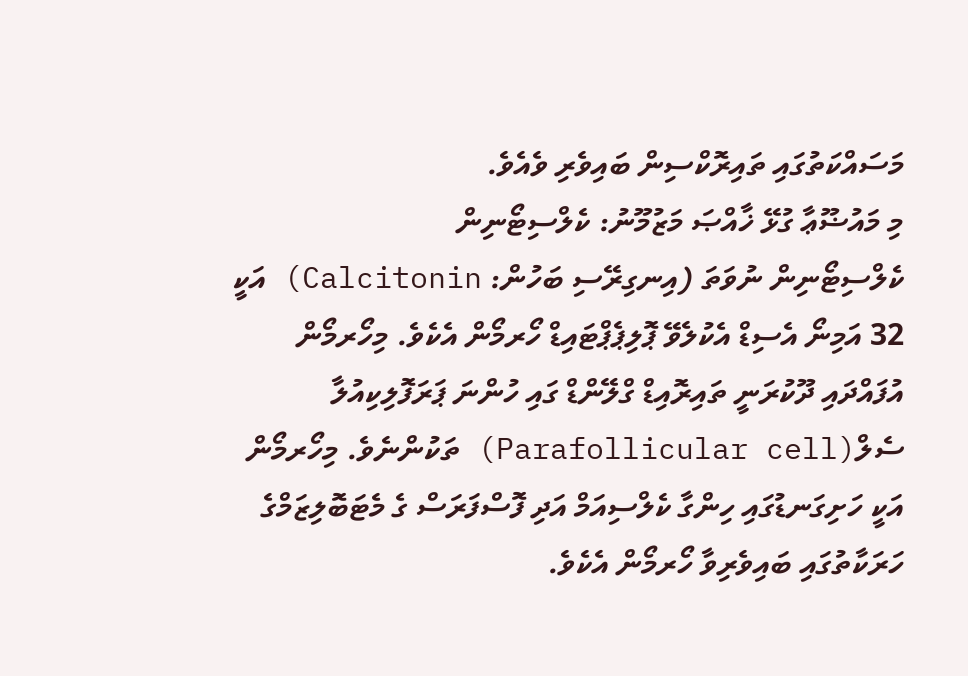މަސައްކަތުގައި ތައިރޮކްސިން ބައިވެރި ވެއެވެ.
މި މައުޟޫޢާ ގުޅޭ ޚާއްޞަ މަޒުމޫނު: ކެލްސިޓޯނިން
ކެލްސިޓޯނިން ނުވަތަ (އިނގިރޭސި ބަހުން: Calcitonin) އަކީ 32 އަމިނޯ އެސިޑް އެކުލެވޭ ޕޮލިޕެޕްޓައިޑް ހޯރމޯން އެކެވެ. މިހޯރމޯން އުފައްދައި ދޫކުރަނީ ތައިރޮއިޑް ގްލޭންޑް ގައި ހުންނަ ޕަރަފޮލިކިއުލާ ސެލް(Parafollicular cell) ތަކުންނެވެ. މިހޯރމޯން އަކީ ހަށިގަނޑުގައި ހިންގާ ކެލްސިއަމް އަދި ފޮސްފަރަސް ގެ މެޓަބޮލިޒަމްގެ ހަރަކާތުގައި ބައިވެރިވާ ހޯރމޯން އެކެވެ.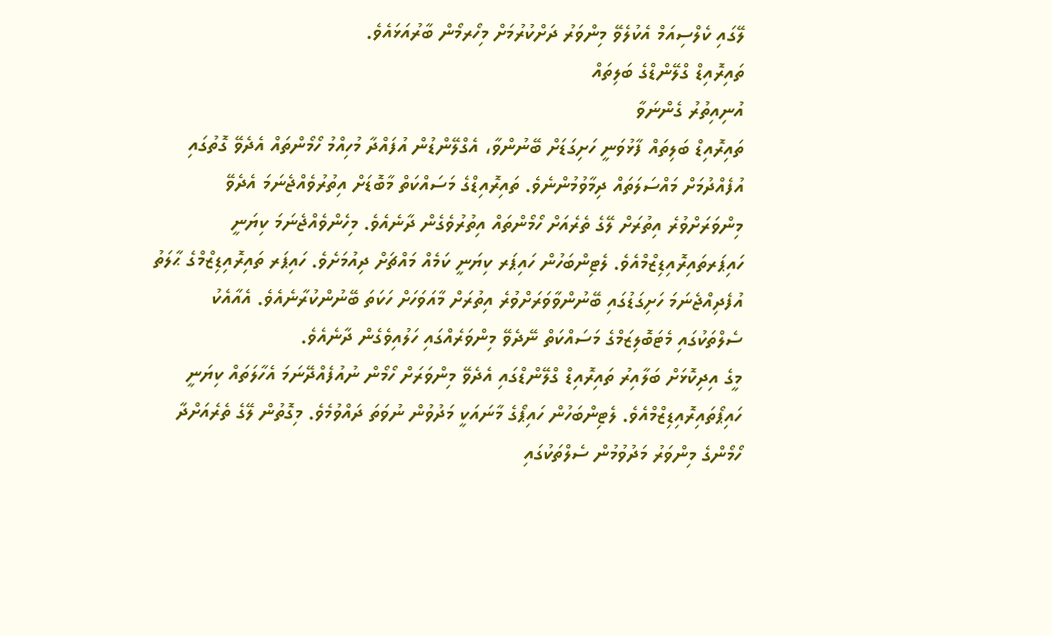ލޭގައި ކެލްސިއަމް އެކުލެވޭ މިންވަރު ދަށްކުރުމަށް މިހޯރމޯން ބާރުއަޅައެވެ.
ތައިރޮއިޑް ގްލޭންޑްގެ ބަލިތައް
އުނިއިތުރު ގެންނަވާ
ތައިރޮއިޑް ބަލިތައް ފާޅުވަނީ ހަށިގަޑަށް ބޭނުންވާ، އެގްލޭންޑުން އުފައްދާ މުހިއްމު ހޯމޯންތައް އެދެވޭ ގޮތުގައި އުފެއްދުމަށް މައްސަލަތައް ދިމާވުމުންނެވެ. ތައިރޮއިޑްގެ މަސައްކަތް މާބޮޑަށް އިތުރުވެއްޖެނަމަ އެދެވޭ މިންވަރަށްވުރެ އިތުރަށް ލޭގެ ތެރެއަށް ހޯމޯންތައް އިތުރުވެގެން ދާނެއެވެ. މިހެންވެއްޖެނަމަ ކިޔަނީ ހައިޕަރތައިރޮއިޑިޒްމްއެވެ. ލެޓިންބަހުން ހައިޕަރ ކިޔަނީ ކަމެއް މައްޗަށް ދިއުމަށެވެ. ހައިޕަރ ތައިރޮއިޑިޒްމްގެ ޙާލަތު އުފެދިއްޖެނަމަ ހަށިގަޑުގައި ބޭނުންވާވަރަށްވުރެ އިތުރަށް މާއަވަހަށް ހަކަތަ ބޭނުންކުރާނެއެވެ. އެއާއެކު ސެލްތަކުގައި މެޓަބޮލިޒަމްގެ މަސައްކަތް ނޭދެވޭ މިންވަރެއްގައި ހަލުއިވެގެން ދާނެއެވެ.
މީގެ އިދިކޮޅަށް ބަލާއިރު ތައިރޮއިޑް ގްލޭންޑްގައި އެދެވޭ މިންވަރަށް ހޯމޯން ނުއުފެއްދޭނަމަ އެހާލަތައް ކިޔަނީ ހައިޕޯތައިރޮއިޑިޒްމްއެވެ. ލެޓިންބަހުން ހައިޕޯގެ މާނައަކީ މަދުވުން ނުވަތަ ދައްވުމެވެ. މިގޮތުން ލޭގެ ތެރެއަށްދާ ހޯމޯންގެ މިންވަރު މަދުވުމުން ސެލްތަކުގައި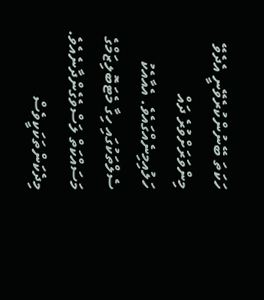ހަކަތަ ބޭނުންކުރެވޭނީ އެދެވޭ މިންވަރަށްވުރެ ދައް ހަލުއިމިނެއްގައެވެ. އެއާއެކު ސެލްތަކުގައި ހިގާ މެޓަބޮލިޒަމްގެ މަސައްކަތް ލަސްވެގެންދާނެއެވެ.
މިދެކަންތަކަކީވެސް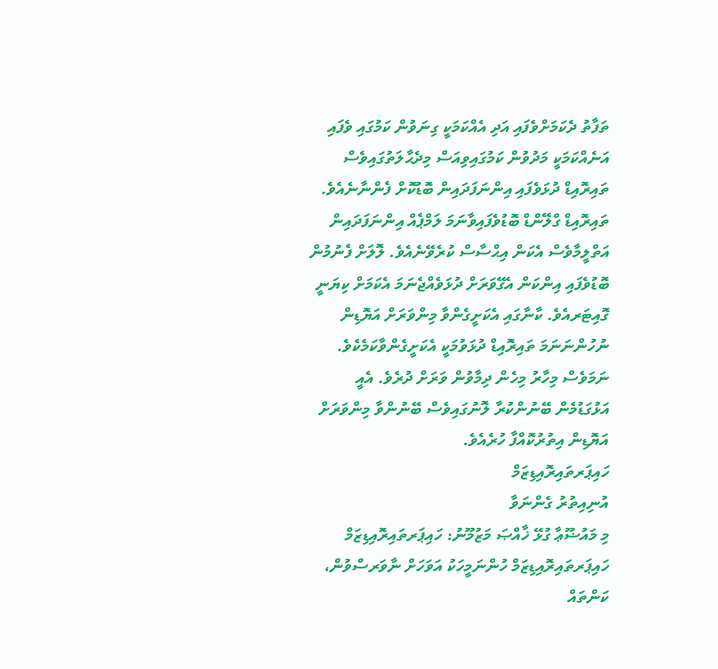ތަފާތު ދެކަމަށްވެފައި އަދި އެއްކަމަކީ ގިނަވުން ކަމުގައި ވެފައި އަނެއްކަމަކީ މަދުވުން ކަމުގައިވިއަސް މިދެޙާލަތުގައިވެސް ތައިރޮއިޑް ދުޅަވެފައި އިންނަފަދައިން ބޮޑުކޮށް ފެންނާނެއެވެ.
ތައިރޮއިޑް ގްލޭންޑް ބޮޑުވެފައިވާނަމަ ލަމްޕެއް އިންނަފަދައިން އަތްލީމާވެސް އެކަން އިޙްސާސް ކުރެވޭނެއެވެ. ލޮލަށް ފެނުމުން ބޮޑުވެފައި އިންކަން އެގޭވަރަށް ދުޅަވެއްޖެނަމަ އެކަމަށް ކިޔަނީ ގޮއިޓަރއެވެ. ކާނާގައި އެކަށީގެންވާ މިންވަރަށް އަޔޮޑިން ނުހުންނަނަމަ ތައިރޮއިޑް ދުޅަވުމަކީ އެކަށީގެންވާކަމެކެވެ. ނަމަވެސް މިހާރު މިހެން ދިމާވުން ވަރަށް ދުރެވެ. އެއީ އަޅުގަޑުމެން ބޭނުންކުރާ ލޮނުގައިވެސް ބޭނުންވާ މިންވަރަށް އަޔޮޑިން އިތުރުކޮއްފާ ހުރެއެވެ.
ހައިޕަރތައިރޮއިޑިޒަމް
އުނިއިތުރު ގެންނަވާ
މި މައުޟޫޢާ ގުޅޭ ޚާއްޞަ މަޒުމޫނު: ހައިޕަރތައިރޮއިޑިޒަމް
ހައިޕަރތައިރޮއިޑިޒަމް ހުންނަމީހަކު އަވަހަށް ނާވަރސްވުން، ކަންތައް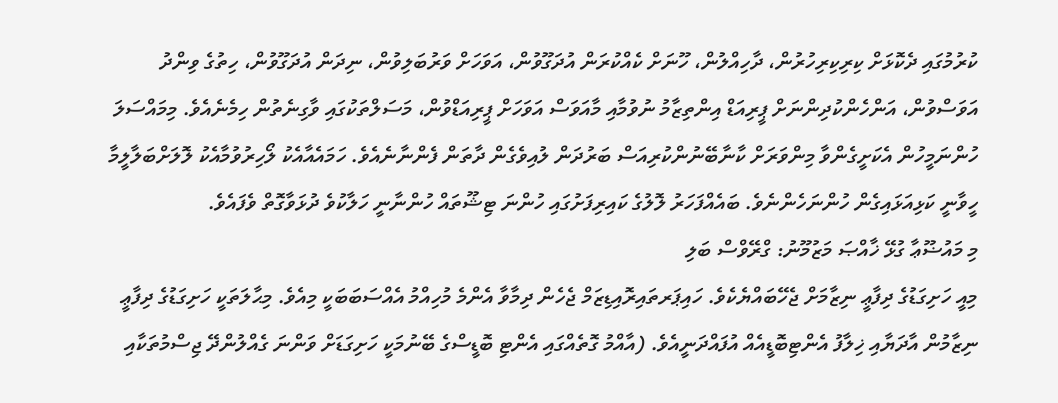ކުރުމުގައި ދެކޮޅަށް ކިރިކިރިހުރުން، ދާހިއްލުން، ހޫނަށް ކެއްކުރަން އުދަގޫވުން، އަވަހަށް ވަރުބަލިވުން، ނިދަން އުދަގޫވުން، ހިތުގެ ވިންދު އަވަސްވުން، އަންހެންކުދިންނަށް ޕީރިއަޑް އިންތިޒާމު ނުވުމާއި މާއަވަސް އަވަހަށް ޕީރިއަޑްވުން، މަސަލްތަކުގައި ވާގިނެތުން ހިމެނެއެވެ. މިމައްސަލަ ހުންނަމީހުން އެކަށީގެންވާ މިންވަރަށް ކާނާބޭނުންކުރިއަސް ބަރުދަން ލުއިވެގެން ދާތަން ފެންނާނެއެވެ. ހަމައެއާއެކު ލޯހިރުވުމާއެކު ލޮލަށްބަލާލީމާ ހީވާނީ ކަޅިއަޅައިގެން ހުންނަހެންނެވެ. ބައެއްފަހަރު ލޮލުގެ ކައިރިފަށުގައި ހުންނަ ޓިޝޫތައް ހުންނާނީ ހަލާކުވެ ދުޅަވާގޮތް ވެފައެވެ.
މި މައުޟޫޢާ ގުޅޭ ޚާއްޞަ މަޒުމޫނު: ގްރޭވްސް ބަލި
މިއީ ހަށިގަޑުގެ ދިފާޢީ ނިޒާމަށް ޖެހޭބައްޔެކެވެ. ހައިޕަރތައިރޮއިޑިޒަމް ޖެހެން ދިމާވާ އެންމެ މުހިއްމު އެއްސަބަބަކީ މިއެވެ. މިޙާލަތަކީ ހަށިގަޑުގެ ދިފާޢީ ނިޒާމުން އާދަޔާއި ޚިލާފު އެންޓިބޮޑީއެއް އުފައްދަނީއެވެ. (އާއްމު ގޮތެއްގައި އެންޓި ބޮޑީސްގެ ބޭނުމަކީ ހަށިގަޑަށް ވަންނަ ގެއްލުންދޭ ޖިސްމުތަކާއި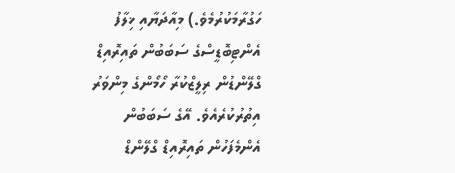ހަގުރާމަކުރުމެވެ.) މިއާދަޔާއި ޚިލާފު އެންޓިބޮޑީސްގެ ސަބަބުން ތައިރޮއިޑް ގްލޭންޑުން ރިލީޒްކުރާ ހޯމޯންގެ މިންވަރު އިތުރުކުރެއެވެ. އޭގެ ސަބަބުން އެންމެފަހުން ތައިރޮއިޑް ގްލޭންޑް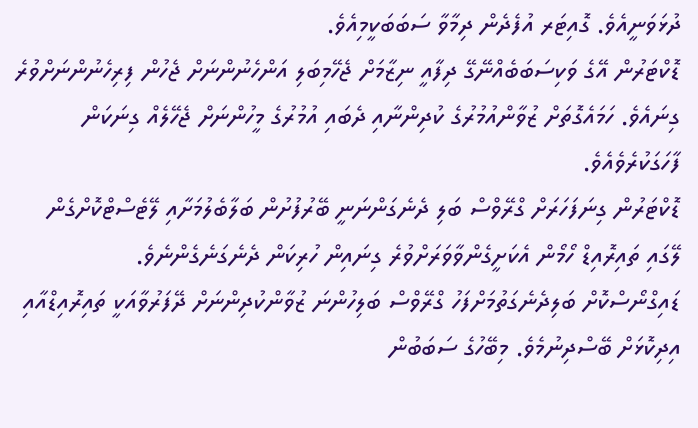ދުޅަވަނީއެވެ. ގޮއިޓަރ އުފެދެން ދިމާވާ ސަބަބަކީމިއެވެ.
ޑޮކްޓަރުން އޭގެ ވަކިސަބަބެއްނޭގޭ ދިފާއީ ނިޒާމަށް ޖެހޭމިބަލި އަންހެނުންނަށް ޖެހުން ފިރިހެނުންނަށްވުރެ ގިނައެވެ. ހަމައެގޮތަށް ޒުވާންއުމުރުގެ ކުދިންނާއި ދެބައި އުމުރުގެ މީހުންނަށް ޖެހޭލެއް ގިނަކަން ފާހަގަކުރެވެއެވެ.
ޑޮކްޓަރުން ގިނަފަހަރަށް ގްރޭވްސް ބަލި ދެނެގަންނަނީ ބޭރުފުށުން ބަލާބެލުމަށާއި ލޭޓެސްޓްކޮށްގެން ލޭގައި ތައިރޮއިޑް ހޯމޯން އެކަށީގެންވާވަރަށްވުރެ ގިނައިން ހުރިކަން ދެނެގަނެގެންނެވެ.
ޑައިގްނޯސްކޮށް ބަލިދެނެގަތުމަށްފަހު ގްރޭވްސް ބަލިހުންނަ ޒުވާންކުދިންނަށް ދޭފަރުވާއަކީ ތައިރޮއިޑްއާއި އިދިކޮޅަށް ބޭސްދިނުމެވެ. މިބޭހުގެ ސަބަބުން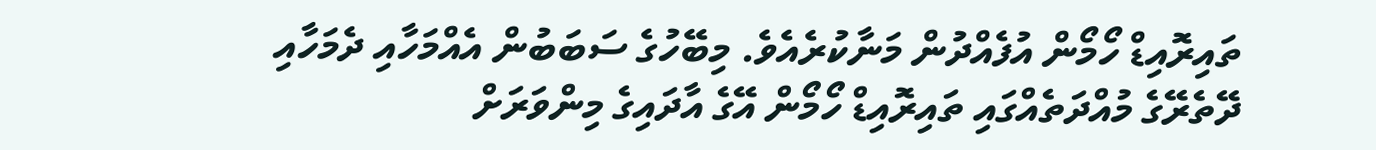ތައިރޮއިޑް ހޯމޯން އުފެއްދުން މަނާކުރެއެވެ. މިބޭހުގެ ސަބަބުން އެއްމަހާއި ދެމަހާއި ދޭތެރޭގެ މުއްދަތެއްގައި ތައިރޮއިޑް ހޯމޯން އޭގެ އާދައިގެ މިންވަރަށް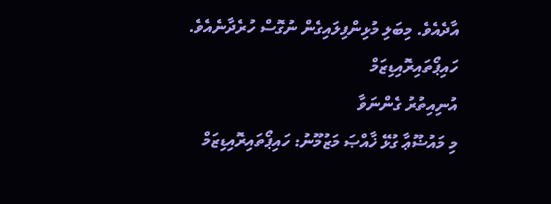އާދެއެވެ. މިބަލި މުޅިންފިލައިގެން ނުގޮސް ހުރެދާނެއެވެ.
ހައިޕޯތައިރޮއިޑިޒަމް
އުނިއިތުރު ގެންނަވާ
މި މައުޟޫޢާ ގުޅޭ ޚާއްޞަ މަޒުމޫނު: ހައިޕޯތައިރޮއިޑިޒަމް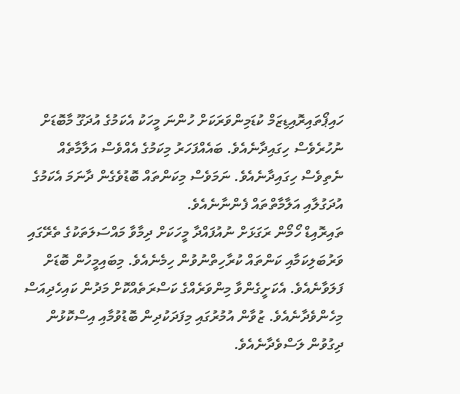ހައިޕޯތައިރޮއިޑިޒަމް ކުޑަމިންވަރަކަށް ހުންނަ މީހަކު އެކަމުގެ އުދަގޫ މާބޮޑަށް ނުހުރެވެސް ހިގައިދާނެއެވެ. ބައެއްފަހަރު މިކަމުގެ އެއްވެސް އަލާމާތެއް ނެތިވެސް ހިގައިދާނެއެވެ. ނަމަވެސް މިކަންތައް ބޮޑުވެގެން ދާނަމަ އެކަމުގެ އުދަގުލާއި އަލާމާތްތައް ފެންނާނެއެވެ.
ތައިރޮއިޑް ހޯމޯން ރަގަޅަށް ނުއުފައްދާ މީހަކަށް ދިމާވާ މައްސަލަތަކުގެ ތެރޭގައި ވަރުބަލިކަމާއި ކަންތައް ކުރާހިތްނުވުން ހިމެނެއެވެ. މިބައިމީހުން ބޮޑަށް ފަލަވާނެއެވެ. އެކަށީގެންވާ މިންވަރެއްގެ ކަސްރަތެއްކޮށް މަދުން ކައިހެދިއަސް މިހެންވެދާނެއެވެ. ޒުވާން އުމުރުގައި މިފަދަކުދިން ބޮޑުވުމާއި އިސްކޮޅުން ދިގުވުން ލަސްވެދާނެއެވެ.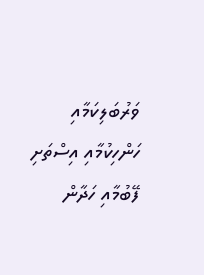ވަރުބަލިކަމާއި ހަންހިކުމާއި އިސްތަށި ފޭބުމާއި ހަދާން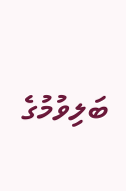ބަލިވުމުގެ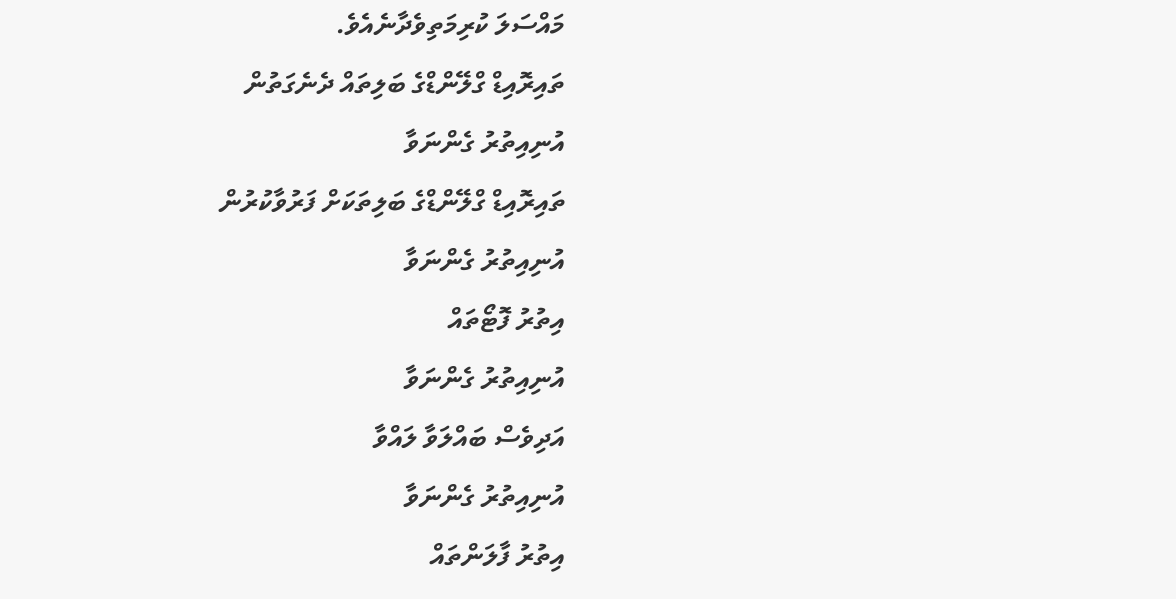މައްސަލަ ކުރިމަތިވެދާނެއެވެ.
ތައިރޮއިޑް ގްލޭންޑްގެ ބަލިތައް ދެނެގަތުން
އުނިއިތުރު ގެންނަވާ
ތައިރޮއިޑް ގްލޭންޑްގެ ބަލިތަކަށް ފަރުވާކުރުން
އުނިއިތުރު ގެންނަވާ
އިތުރު ފޮޓޯތައް
އުނިއިތުރު ގެންނަވާ
އަދިވެސް ބައްލަވާ ލައްވާ
އުނިއިތުރު ގެންނަވާ
އިތުރު ފާލަންތައް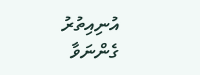އުނިއިތުރު ގެންނަވާ